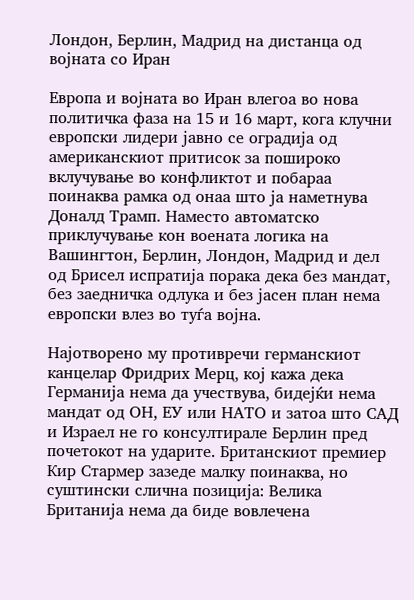Лондон, Берлин, Мадрид на дистанца од војната со Иран

Европа и војната во Иран влегоа во нова политичка фаза на 15 и 16 март, кога клучни европски лидери јавно се оградија од американскиот притисок за пошироко вклучување во конфликтот и побараа поинаква рамка од онаа што ја наметнува Доналд Трамп. Наместо автоматско приклучување кон воената логика на Вашингтон, Берлин, Лондон, Мадрид и дел од Брисел испратија порака дека без мандат, без заедничка одлука и без јасен план нема европски влез во туѓа војна.

Најотворено му противречи германскиот канцелар Фридрих Мерц, кој кажа дека Германија нема да учествува, бидејќи нема мандат од ОН, ЕУ или НАТО и затоа што САД и Израел не го консултирале Берлин пред почетокот на ударите. Британскиот премиер Кир Стармер зазеде малку поинаква, но суштински слична позиција: Велика Британија нема да биде вовлечена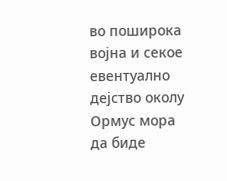во поширока војна и секое евентуално дејство околу Ормус мора да биде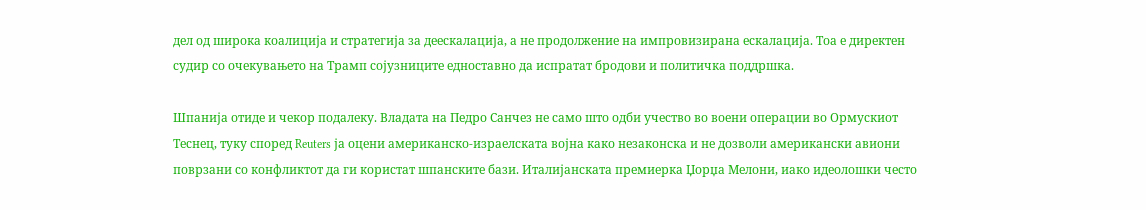дел од широка коалиција и стратегија за деескалација, а не продолжение на импровизирана ескалација. Тоа е директен судир со очекувањето на Трамп сојузниците едноставно да испратат бродови и политичка поддршка.

Шпанија отиде и чекор подалеку. Владата на Педро Санчез не само што одби учество во воени операции во Ормускиот Теснец, туку според Reuters ја оцени американско-израелската војна како незаконска и не дозволи американски авиони поврзани со конфликтот да ги користат шпанските бази. Италијанската премиерка Џорџа Мелони, иако идеолошки често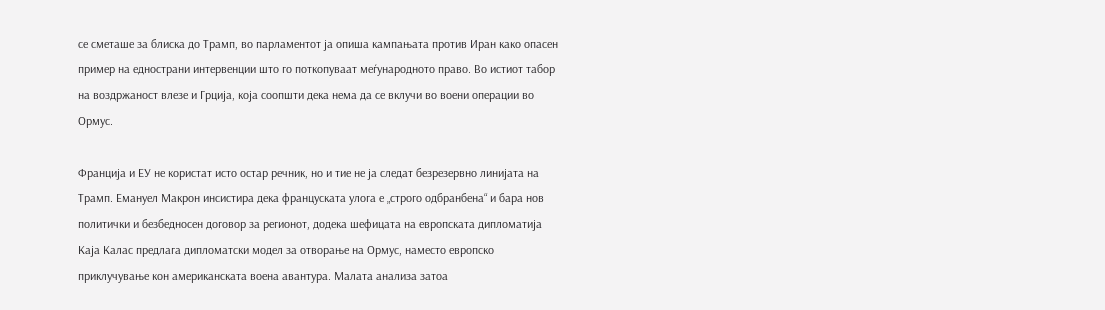се сметаше за блиска до Трамп, во парламентот ја опиша кампањата против Иран како опасен пример на еднострани интервенции што го поткопуваат меѓународното право. Во истиот табор на воздржаност влезе и Грција, која соопшти дека нема да се вклучи во воени операции во Ормус.

Франција и ЕУ не користат исто остар речник, но и тие не ја следат безрезервно линијата на Трамп. Емануел Макрон инсистира дека француската улога е „строго одбранбена“ и бара нов политички и безбедносен договор за регионот, додека шефицата на европската дипломатија Каја Калас предлага дипломатски модел за отворање на Ормус, наместо европско приклучување кон американската воена авантура. Малата анализа затоа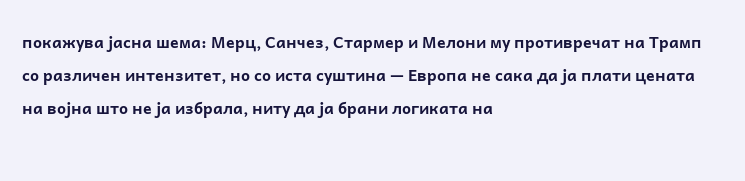покажува јасна шема: Мерц, Санчез, Стармер и Мелони му противречат на Трамп со различен интензитет, но со иста суштина — Европа не сака да ја плати цената на војна што не ја избрала, ниту да ја брани логиката на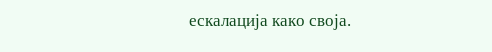ескалација како своја.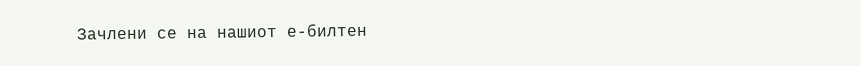Зачлени се на нашиот е-билтен